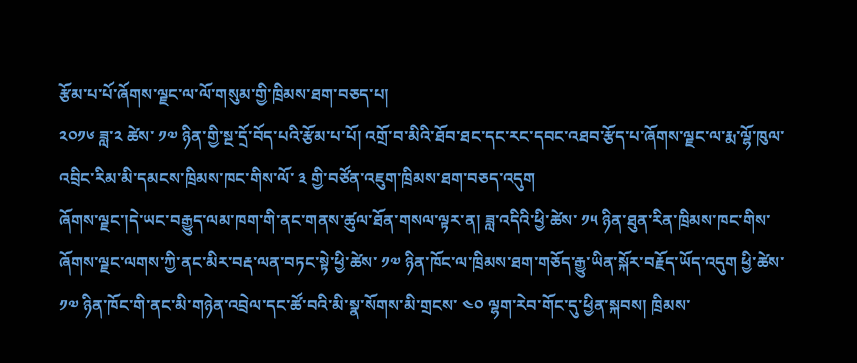རྩོམ་པ་པོ་ཞོགས་ལྗང་ལ་ལོ་གསུམ་གྱི་ཁྲིམས་ཐག་བཅད་པ།
༢༠༡༦ ཟླ་༢ ཚེས་ ༡༧ ཉིན་གྱི་སྔ་དྲོ་བོད་པའི་རྩོམ་པ་པོ། འགྲོ་བ་མིའི་ཐོབ་ཐང་དང་རང་དབང་འཐབ་རྩོད་པ་ཞོགས་ལྗང་ལ་རྨ་ལྷོ་ཁུལ་འབྲིང་རིམ་མི་དམངས་ཁྲིམས་ཁང་གིས་ལོ་ ༣ གྱི་བཙོན་འཇུག་ཁྲིམས་ཐག་བཅད་འདུག
ཞོགས་ལྗང་།དེ་ཡང་བརྒྱུད་ལམ་ཁག་གི་ནང་གནས་ཚུལ་ཐོན་གསལ་ལྟར་ན། ཟླ་འདིའི་ཕྱི་ཚེས་ ༡༥ ཉིན་ཐུན་རིན་ཁྲིམས་ཁང་གིས་ཞོགས་ལྗང་ལགས་ཀྱི་ནང་མིར་བརྡ་ལན་བཏང་སྟེ་ཕྱི་ཚེས་ ༡༧ ཉིན་ཁོང་ལ་ཁྲིམས་ཐག་གཅོད་རྒྱུ་ཡིན་སྐོར་བརྗོད་ཡོད་འདུག ཕྱི་ཚེས་ ༡༧ ཉིན་ཁོང་གི་ནང་མི་གཉེན་འབྲེལ་དང་ཚོ་བའི་མི་སྣ་སོགས་མི་གྲངས་ ༤༠ ལྷག་རེབ་གོང་དུ་ཕྱིན་སྐབས། ཁྲིམས་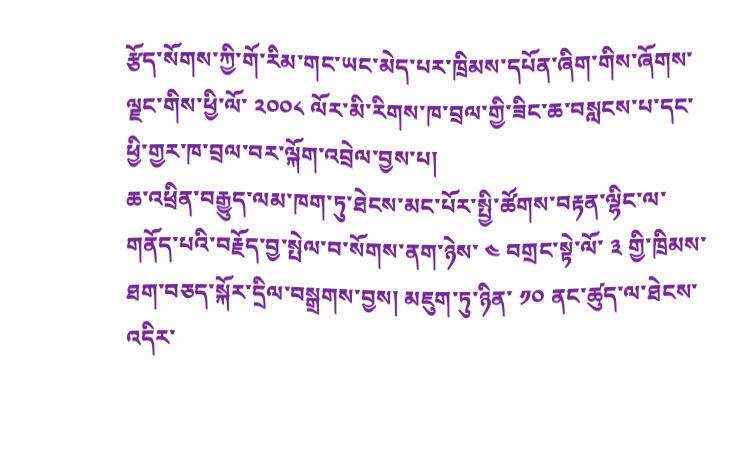རྩོད་སོགས་ཀྱི་གོ་རིམ་གང་ཡང་མེད་པར་ཁྲིམས་དཔོན་ཞིག་གིས་ཞོགས་ལྗང་གིས་ཕྱི་ལོ་ ༢༠༠༨ ལོར་མི་རིགས་ཁ་བྲལ་གྱི་ཟིང་ཆ་བསླངས་པ་དང་ཕྱི་གྱར་ཁ་བྲལ་བར་ལྐོག་འབྲེལ་བྱས་པ།
ཆ་འཕྲིན་བརྒྱུད་ལམ་ཁག་ཏུ་ཐེངས་མང་པོར་སྤྱི་ཚོགས་བརྟན་ལྷིང་ལ་གནོད་པའི་བརྗོད་བྱ་སྤེལ་བ་སོགས་ནག་ཉེས་ ༤ བགྲང་སྟེ་ལོ་ ༣ གྱི་ཁྲིམས་ཐག་བཅད་སྐོར་དྲིལ་བསྒྲགས་བྱས། མཇུག་ཏུ་ཉིན་ ༡༠ ནང་ཚུད་ལ་ཐེངས་འདིར་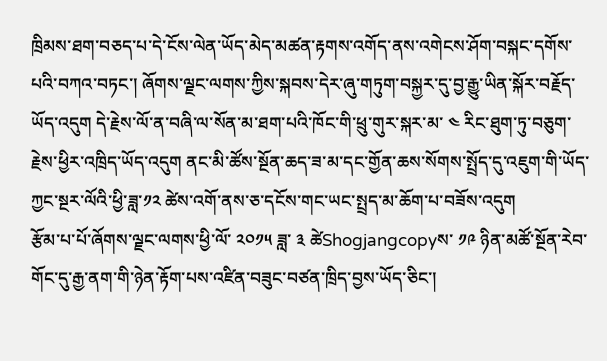ཁྲིམས་ཐག་བཅད་པ་དེ་ངོས་ལེན་ཡོད་མེད་མཚན་རྟགས་འགོད་ནས་འགེངས་ཤོག་བསྐང་དགོས་པའི་བཀའ་བཏང་། ཞོགས་ལྗང་ལགས་ཀྱིས་སྐབས་དེར་ཞུ་གཏུག་བསྐྱར་དུ་བྱ་རྒྱུ་ཡིན་སྐོར་བརྗོད་ཡོད་འདུག དེ་རྗེས་ལོ་ན་བཞི་ལ་སོན་མ་ཐག་པའི་ཁོང་གི་ཕྲུ་གུར་སྐར་མ་ ༤ རིང་ཐུག་ཏུ་བཅུག་རྗེས་ཕྱིར་འཁྲིད་ཡོད་འདུག ནང་མི་ཚོས་སྔོན་ཆད་ཟ་མ་དང་གྱོན་ཆས་སོགས་སྤྲོད་དུ་འཇུག་གི་ཡོད་ཀྱང་སྔར་ལོའི་ཕྱི་ཟླ་༡༢ ཚེས་འགོ་ནས་ཅ་དངོས་གང་ཡང་སྤྲད་མ་ཆོག་པ་བཟོས་འདུག
རྩོམ་པ་པོ་ཞོགས་ལྗང་ལགས་ཕྱི་ལོ་ ༢༠༡༥ ཟླ་ ༣ ཚེShogjangcopyས་ ༡༩ ཉིན་མཚོ་སྔོན་རེབ་གོང་དུ་རྒྱ་ནག་གི་ཉེན་རྟོག་པས་འཛིན་བཟུང་བཙན་ཁྲིད་བྱས་ཡོད་ཅིང་།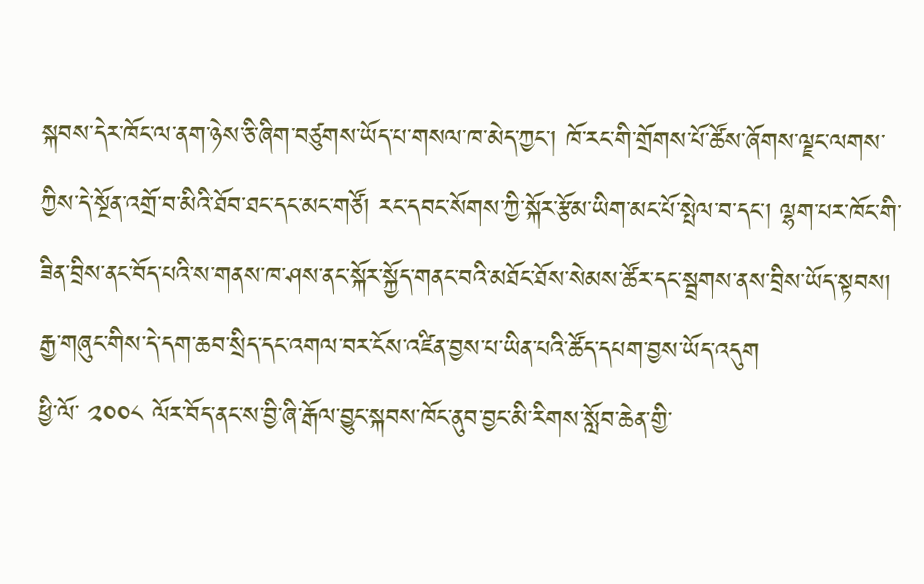སྐབས་དེར་ཁོང་ལ་ནག་ཉེས་ཅི་ཞིག་བཙུགས་ཡོད་པ་གསལ་ཁ་མེད་ཀྱང་། ཁོ་རང་གི་གྲོགས་པོ་ཚོས་ཞོགས་ལྗང་ལགས་ཀྱིས་དེ་སྔོན་འགྲོ་བ་མིའི་ཐོབ་ཐང་དང་མང་གཙོ། རང་དབང་སོགས་ཀྱི་སྐོར་རྩོམ་ཡིག་མང་པོ་སྤེལ་བ་དང་། ལྷག་པར་ཁོང་གི་ཟིན་བྲིས་ནང་བོད་པའི་ས་གནས་ཁ་ཤས་ནང་སྐོར་སྐྱོད་གནང་བའི་མཐོང་ཐོས་སེམས་ཚོར་དང་སྦྲགས་ནས་བྲིས་ཡོད་སྟབས། རྒྱ་གཞུང་གིས་དེ་དག་ཆབ་སྲིད་དང་འགལ་བར་ངོས་འཛིན་བྱས་པ་ཡིན་པའི་ཚོད་དཔག་བྱས་ཡོད་འདུག
ཕྱི་ལོ་ ༢༠༠༨ ལོར་བོད་ནང་ས་བྱི་ཞི་རྒོལ་བྱུང་སྐབས་ཁོང་ནུབ་བྱང་མི་རིགས་སློབ་ཆེན་གྱི་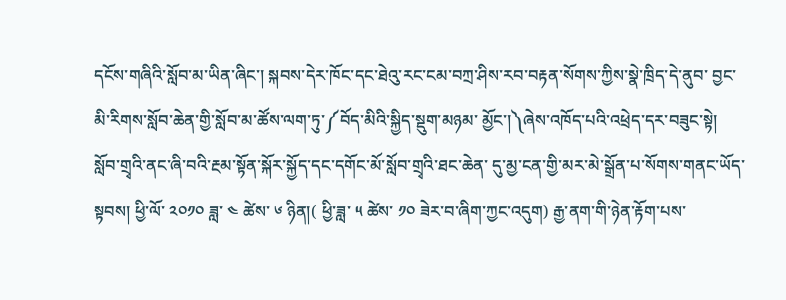དངོས་གཞིའི་སློབ་མ་ཡིན་ཞིང་། སྐབས་དེར་ཁོང་དང་ཐེའུ་རང་ངམ་བཀྲ་ཤིས་རབ་བརྟན་སོགས་ཀྱིས་སྣེ་ཁྲིད་དེ་ནུབ་ བྱང་མི་རིགས་སློབ་ཆེན་གྱི་སློབ་མ་ཚོས་ལག་ཏུ་༼བོད་མིའི་སྐྱིད་སྡུག་མཉམ་ མྱོང་།༽ཞེས་འཁོད་པའི་འཕྲེད་དར་བཟུང་སྟེ། སློབ་གྲྭའི་ནང་ཞི་བའི་རྔམ་སྟོན་སྐོར་སྐྱོད་དང་དགོང་མོ་སློབ་གྲྭའི་ཐང་ཆེན་ དུ་མྱ་ངན་གྱི་མར་མེ་སྒྲོན་པ་སོགས་གནང་ཡོད་སྟབས། ཕྱི་ལོ་ ༢༠༡༠ ཟླ་ ༤ ཚེས་ ༦ ཉིན།( ཕྱི་ཟླ་ ༥ ཚེས་ ༡༠ ཟེར་བ་ཞིག་ཀྱང་འདུག) རྒྱ་ནག་གི་ཉེན་རྟོག་པས་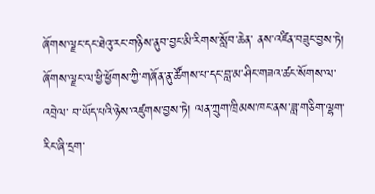ཞོགས་ལྗང་དང་ཐེའུ་རང་གཉིས་ནུབ་བྱང་མི་རིགས་སློབ་ཆེན་ ནས་འཛིན་བཟུང་བྱས་ཏེ། ཞོགས་ལྗང་ལ་ཕྱི་ཕྱོགས་ཀྱི་གཞོན་ནུ་ཚོགས་པ་དང་བླ་མ་ཤིང་གཟའ་ཚང་སོགས་ལ་འབྲེལ་ བ་ཡོད་པའི་ཉེས་འཛུགས་བྱས་ཏེ། ལན་ཀྲུག་ཁྲིམས་ཁང་ནས་ཟླ་གཅིག་ལྷག་རིང་ཞི་དྲག་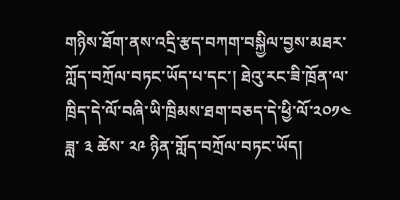གཉིས་ཐོག་ནས་འདྲི་རྩད་བཀག་བསྐྱིལ་བྱས་མཐར་ཀློད་བཀྲོལ་བཏང་ཡོད་པ་དང་། ཐེའུ་རང་ཟི་ཁྲོན་ལ་ཁྲིད་དེ་ལོ་བཞི་ཡི་ཁྲིམས་ཐག་བཅད་དེ་ཕྱི་ལོ་༢༠༡༤ ཟླ་ ༣ ཚེས་ ༢༩ ཉིན་གློད་བཀྲོལ་བཏང་ཡོད།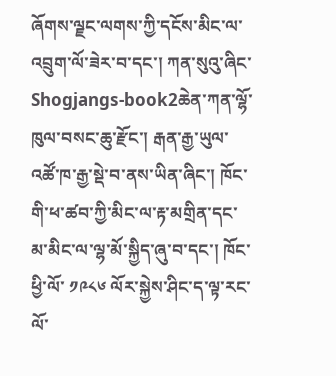ཞོགས་ལྗང་ལགས་ཀྱི་དངོས་མིང་ལ་འབྲུག་ལོ་ཟེར་བ་དང་། ཀན་སུའུ་ཞིང་Shogjangs-book2ཆེན་ཀན་ལྷོ་ཁུལ་བསང་ཆུ་རྫོང་། རྒན་རྒྱ་ཡུལ་འཚོ་ཁ་རྒྱ་སྡེ་བ་ནས་ཡིན་ཞིང་། ཁོང་གི་ཕ་ཚབ་ཀྱི་མིང་ལ་རྟ་མགྲིན་དང་མ་མིང་ལ་ལྷ་མོ་སྐྱིད་ཞུ་བ་དང་། ཁོང་ཕྱི་ལོ་ ༡༩༨༦ ལོར་སྐྱེས་ཤིང་ད་ལྟ་རང་ལོ་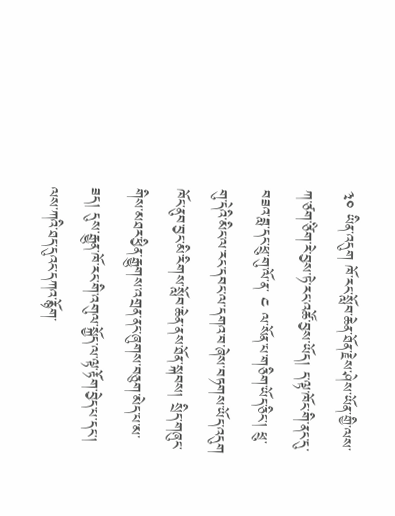༣༠ ཡིན་འདུག ཁོ་རང་སློབ་ཆེན་ཐོན་རྗེས་ཤེས་ཡོན་གྱི་ལས་ཀ་ཙག་ཙིག་རེ་བྱས་ཏེ་རང་འཚོ་བྱས་ཡོད། ད་ལྟ་ཁོང་གི་ནང་དུ་བཟའ་ཟླ་དང་ཕྲུ་གུ་ལོ་ན་ ༤ ལ་སོན་པ་གཅིག་ཡོད་ཅིང་། ཕྲུ་གུ་དེའི་མིང་ལ་རང་དབང་ལ་དགའ་བ་ཞེས་བཏགས་ཡོད་འདུག
ཁོང་ནུབ་བྱང་མི་རིགས་སློབ་ཆེན་ནས་ཐོན་སྐབས། སྲིད་གཞུང་གིས་མཐར་ཕྱིན་རྒྱུགས་འགྲན་ནང་ཞུགས་བཅུག་མེད་པ་མ་ཟད། དུས་རྒྱུན་ཁོ་རང་གི་འགུལ་སྐྱོད་ལ་ལྟ་རྟོག་བྱེད་པ་དང་། ལས་ཀའི་ཐད་དུའང་དཀའ་རྙོག་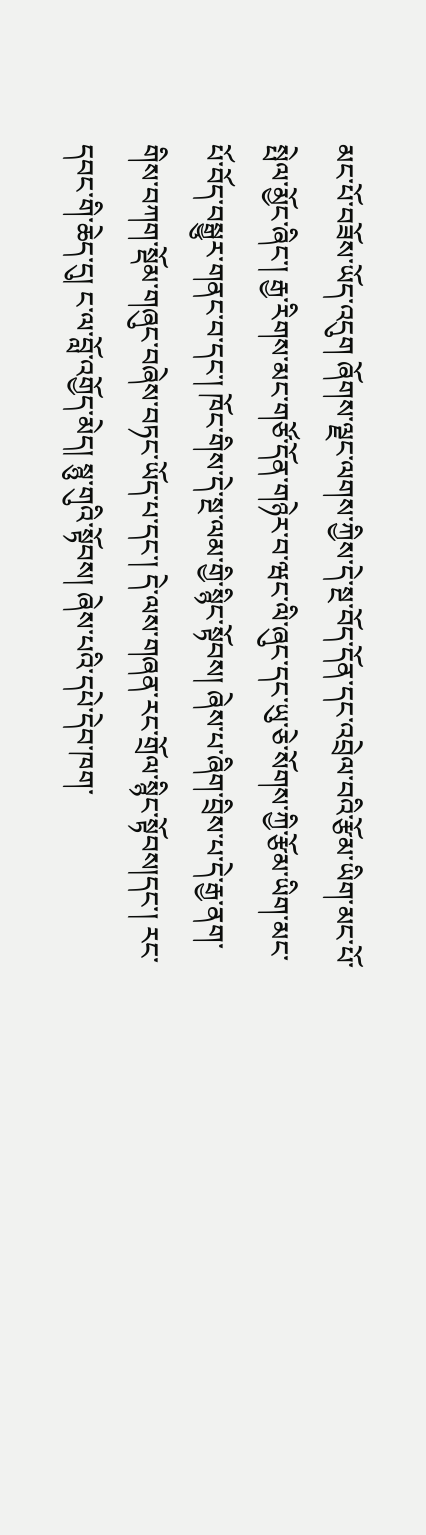མང་པོ་བཟོས་ཡོད་འདུག ཞོགས་ལྗང་ལགས་ཀྱིས་དེ་སྔ་བོད་དོན་དང་འབྲེལ་བའི་རྩོམ་ཡིག་མང་པོ་སྤེལ་མྱོང་ཞིང་། རྒྱ་རིགས་མང་གཙོ་དོན་གཉེར་བ་ཝང་ལི་ཞུང་དང་ཡུ་ཅེ་སོགས་ཀྱི་རྩོམ་ཡིག་མང་པོ་བོད་བསྒྱུར་གནང་བ་དང་། ཁོང་གིས་དེ་སྔ་ལམ་གྱི་སྙིང་སྟོབས། ཞེས་པ་ཞིག་བྲིས་པ་དེ་རྒྱ་ནག་གིས་བཀག་སྡོམ་གཞུང་བཞེས་བཏང་ཡོད་པ་དང་། དེ་ལས་གཞན་རང་གྲོལ་སྙིང་སྟོབས།དང་། རང་དབང་གི་ཆེད་དུ། ང་ལ་བློ་འགྱོད་མེད། སྙུ་གུའི་སྟོབས། ཞེས་པའི་དཔེ་དེབ་ཁག་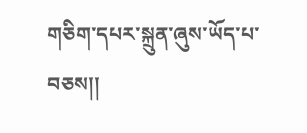གཅིག་དཔར་སྐྲུན་ཞུས་ཡོད་པ་བཅས།།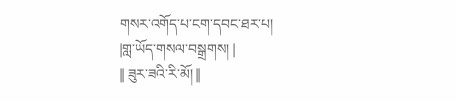གསར་འགོད་པ་ངག་དབང་ཐར་པ།
|གླ་ཡོད་གསལ་བསྒྲགས། |
|| ཟུར་ཟའི་རི་མོ། ||